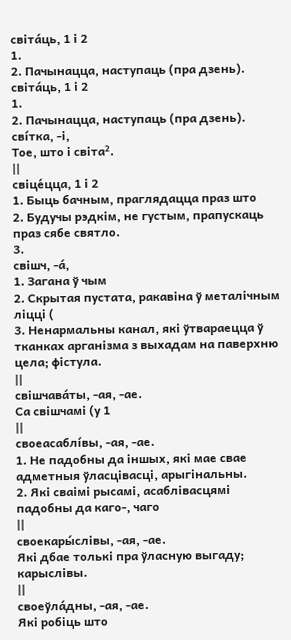світа́ць, 1 і 2
1.
2. Пачынацца, наступаць (пра дзень).
світа́ць, 1 і 2
1.
2. Пачынацца, наступаць (пра дзень).
сві́тка, -і,
Тое, што і світа².
||
свіце́цца, 1 і 2
1. Быць бачным, праглядацца праз што
2. Будучы рэдкім, не густым, прапускаць праз сябе святло.
3.
свішч, -а́,
1. Загана ў чым
2. Скрытая пустата, ракавіна ў металічным ліцці (
3. Ненармальны канал, які ўтвараецца ў тканках арганізма з выхадам на паверхню цела; фістула.
||
свішчава́ты, -ая, -ае.
Са свішчамі (у 1
||
своеасаблі́вы, -ая, -ае.
1. Не падобны да іншых, які мае свае адметныя ўласцівасці, арыгінальны.
2. Які сваімі рысамі, асаблівасцямі падобны да каго-, чаго
||
своекары́слівы, -ая, -ае.
Які дбае толькі пра ўласную выгаду; карыслівы.
||
своеўла́дны, -ая, -ае.
Які робіць што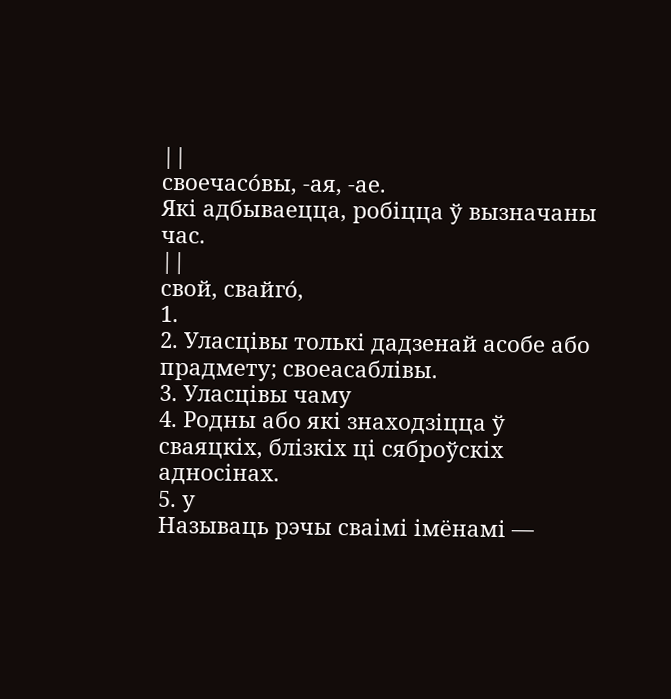||
своечасо́вы, -ая, -ае.
Які адбываецца, робіцца ў вызначаны час.
||
свой, свайго́,
1.
2. Уласцівы толькі дадзенай асобе або прадмету; своеасаблівы.
3. Уласцівы чаму
4. Родны або які знаходзіцца ў сваяцкіх, блізкіх ці сяброўскіх адносінах.
5. у
Называць рэчы сваімі імёнамі —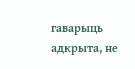гаварыць адкрыта, не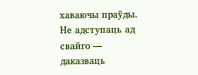хаваючы праўды.
Не адступаць ад свайго — даказваць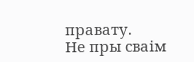правату.
Не пры сваім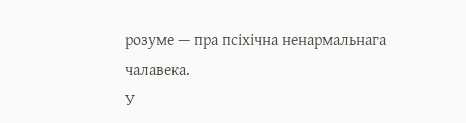розуме — пра псіхічна ненармальнага чалавека.
У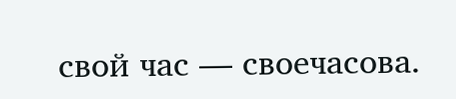свой час — своечасова.